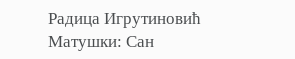Радица Игрутиновић Матушки: Сан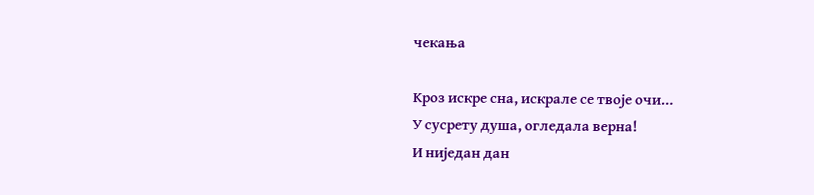чекања

Kроз искре сна, искрале се твоје очи…
У сусрету душа, огледала верна!
И ниједан дан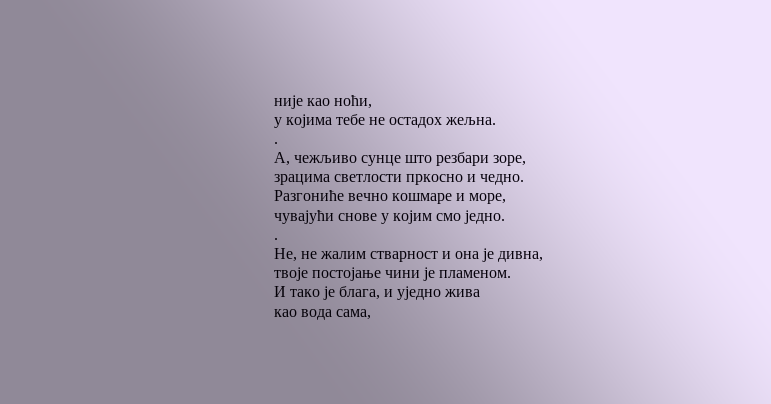није као ноћи,
у којима тебе не остадох жељна.
.
А, чежљиво сунце што резбари зоре,
зрацима светлости пркосно и чедно.
Разгониће вечно кошмаре и море,
чувајући снове у којим смо једно.
.
Не, не жалим стварност и она је дивна,
твоје постојање чини је пламеном.
И тако је блага, и уједно жива
као вода сама,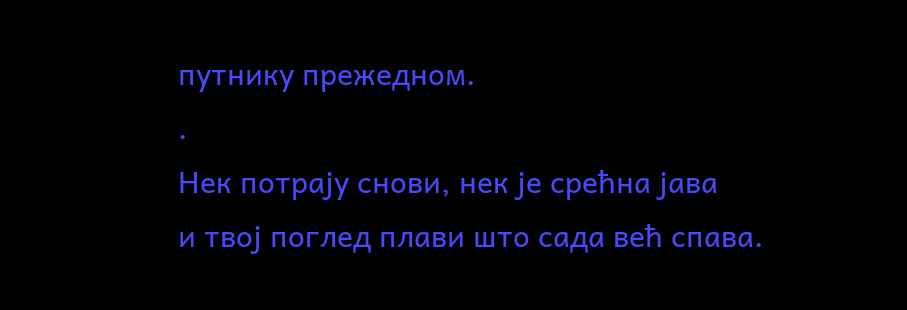путнику прежедном.
.
Нек потрају снови, нек је срећна јава
и твој поглед плави што сада већ спава.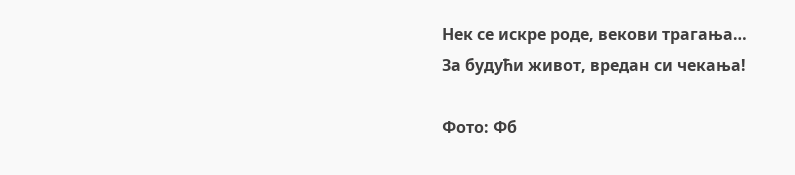Нек се искре роде, векови трагања…
За будући живот, вредан си чекања!

Фото: Фб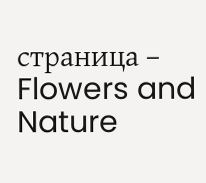страница – Flowers and Nature